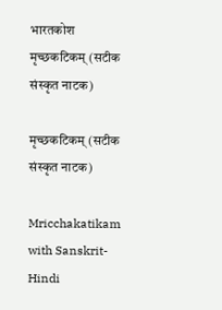भारतकोश
मृच्छकटिकम् (सटीक संस्कृत नाटक)

मृच्छकटिकम् (सटीक संस्कृत नाटक)

Mricchakatikam with Sanskrit-Hindi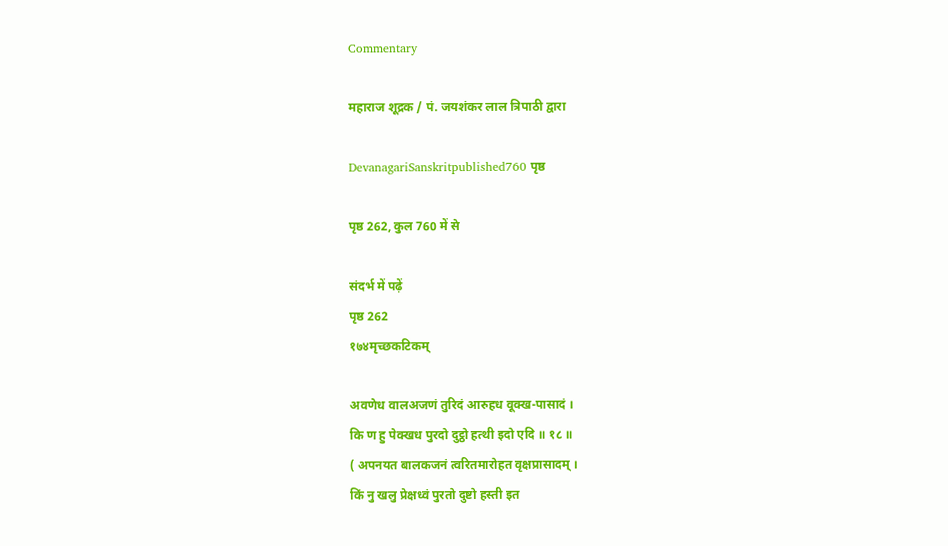Commentary

महाराज शूद्रक / पं. जयशंकर लाल त्रिपाठी द्वारा

DevanagariSanskritpublished760 पृष्ठ

पृष्ठ 262, कुल 760 में से

संदर्भ में पढ़ें
पृष्ठ 262
१७४मृच्छकटिकम्

अवणेध वालअजणं तुरिदं आरुहध वूक्ख-पासादं ।
कि ण हु पेक्खध पुरदो दुट्ठो हत्थी इदो एदि ॥ १८ ॥
( अपनयत बालकजनं त्वरितमारोहत वृक्षप्रासादम् ।
किं नु खलु प्रेक्षध्वं पुरतो दुष्टो हस्ती इत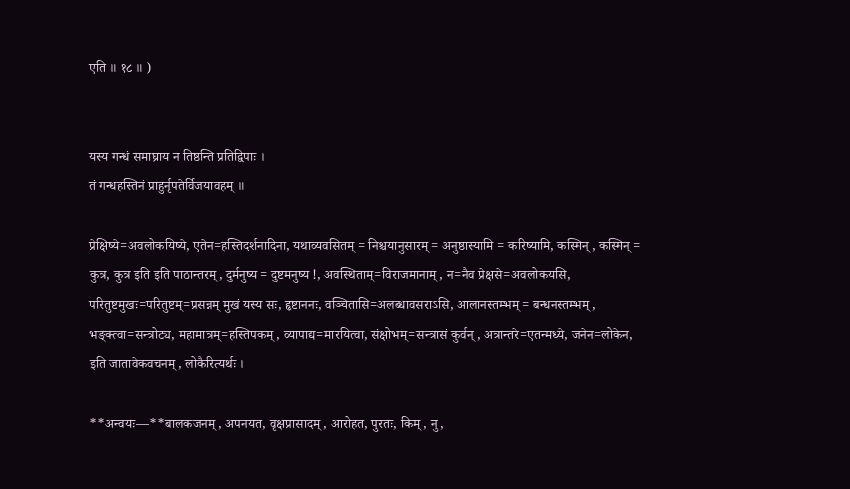एति ॥ १८ ॥ )


यस्य गन्धं समाघ्राय न तिष्ठन्ति प्रतिद्विपाः ।
तं गन्धहस्तिनं प्राहुर्नृपतेर्विजयावहम् ॥

प्रेक्षिष्ये=अवलोकयिष्ये, एतेन=हस्तिदर्शनादिना, यथाव्यवसितम् = निश्चयानुसारम् = अनुष्ठास्यामि = करिष्यामि, कस्मिन्, कस्मिन् = कुत्र, कुत्र इति इति पाठान्तरम्, दुर्मनुष्य = दुष्टमनुष्य !, अवस्थिताम्=विराजमानाम्, न=नैव प्रेक्षसे=अवलोकयसि, परितुष्टमुखः=परितुष्टम्=प्रसन्नम् मुखं यस्य सः, हृष्टाननः, वञ्चितासि=अलब्धावसराऽसि, आलानस्तम्भम् = बन्धनस्तम्भम्, भङ्क्त्वा=सन्त्रोट्य, महामात्रम्=हस्तिपकम्, व्यापाद्य=मारयित्वा, संक्षोभम्=सन्त्रासं कुर्वन्, अत्रान्तरे=एतन्मध्ये, जनेन=लोकेन, इति जातावेकवचनम्, लोकैरित्यर्थः ।

**अन्वयः—**बालकजनम्, अपनयत, वृक्षप्रासादम्, आरोहत, पुरतः, किम्, नु,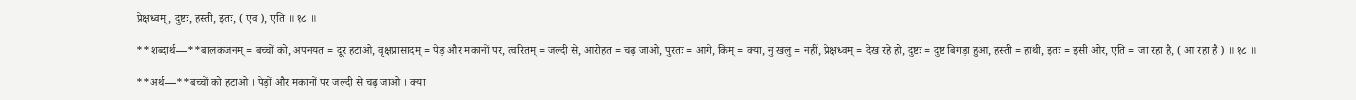प्रेक्षध्वम्, दुष्टः, हस्ती, इतः, ( एव ), एति ॥ १८ ॥

**शब्दार्थ—**बालकजनम् = बच्चों को, अपनयत = दूर हटाओ, वृक्षप्रासादम् = पेड़ और मकानों पर, त्वरितम् = जल्दी से, आरोहत = चढ़ जाओ, पुरतः = आगे, किम् = क्या, नु खलु = नहीं, प्रेक्षध्वम् = देख रहे हो, दुष्टः = दुष्ट बिगड़ा हुआ, हस्ती = हाथी, इतः = इसी ओर, एति = जा रहा है, ( आ रहा है ) ॥ १८ ॥

**अर्थ—**बच्चों को हटाओ । पेड़ों और मकानों पर जल्दी से चढ़ जाओ । क्या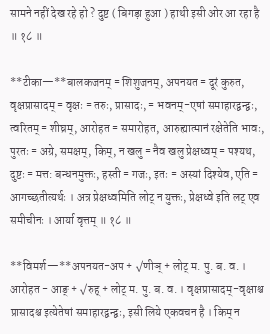सामने नहीं देख रहे हो ? दुष्ट ( बिगड़ा हुआ ) हाथी इसी ओर आ रहा है ॥ १८ ॥

**टीका—**बालकजनम् = शिशुजनम्, अपनयत = दूरं कुरुत, वृक्षप्रासादम् = वृक्षः = तरुः, प्रासादः, = भवनम्-एषां समाहारद्वन्द्वः, त्वरितम् = शीघ्रम्, आरोहत = समारोहत, आरुह्यात्मानं रक्षेतेति भावः, पुरतः = अग्रे, समक्षम्, किम्, न खलु = नैव खलु प्रेक्षध्वम् = पश्यथ, दुष्टः = मत्त: बन्धनमुक्तः, हस्ती = गजः, इतः = अस्यां दिश्येव, एति = आगच्छतीत्यर्थः । अत्र प्रेक्षध्वमिति लोट् न युक्तः, प्रेक्षध्वे इति लट् एव समीचीनः । आर्या वृत्तम् ॥ १८ ॥

**विमर्श—**अपनयत-अप + √णीञ् + लोट् म. पु. ब. व. । आरोहत - आङ् + √रुह् + लोट् म. पु. ब. व. । वृक्षप्रासादम्-वृक्षाश्च प्रासादश्च इत्येतेषां समाहारद्वन्द्वः, इसी लिये एकवचन है । किम् न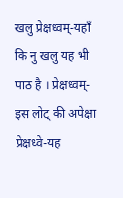खलु प्रेक्षध्वम्-यहाँ कि नु खलु यह भी पाठ है । प्रेक्षध्वम्-इस लोट् की अपेक्षा प्रेक्षध्वे-यह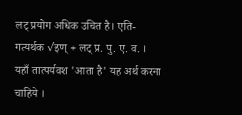लट् प्रयोग अधिक उचित है। एति- गत्यर्थक √इण् + लट् प्र. पु. ए. व. । यहाँ तात्पर्यवश 'आता है' यह अर्थ करना चाहिये ।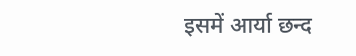इसमें आर्या छन्द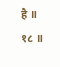है ॥ १८ ॥